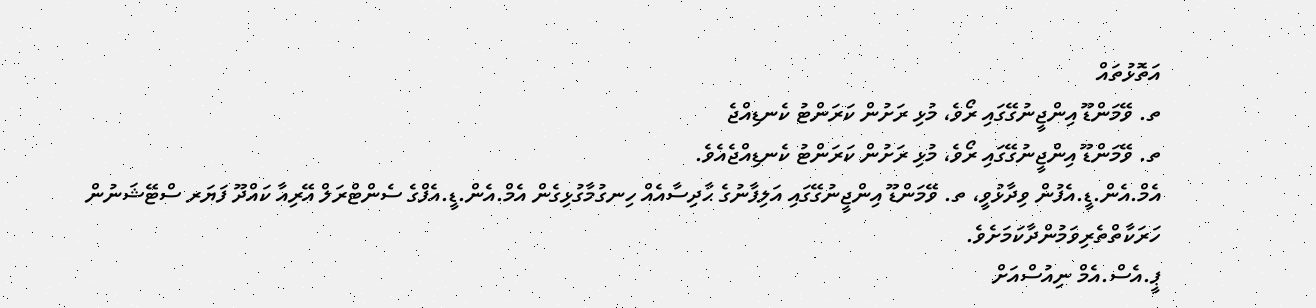އަތޮޅުތައް
ތ. ވޭމަންޑޫ އިންޖީނުގޭގައި ރޯވެ، މުޅި ރަށުން ކަރަންޓު ކެނޑިއްޖެ
ތ. ވޭމަންޑޫ އިންޖީނުގޭގައި ރޯވެ، މުޅި ރަށުން ކަރަންޓު ކެނޑިއްޖެއެވެ.
އެމް.އެން.ޑީ.އެފުން ވިދާޅުވީ، ތ. ވޭމަންޑޫ އިންޖީނުގޭގައި އަލިފާނުގެ ޙާދިސާއެއް ހިނގުމާގުޅިގެން އެމް.އެން.ޑީ.އެފްގެ ސެންޓްރަލް އޭރިއާ ކައްދޫ ފަޔަރ ސްޓޭޝަނުން ހަރަކާތްތެރިވަމުންދާކަމަށެވެ.
ޕީ.އެސް.އެމް ނިއުސްއަށް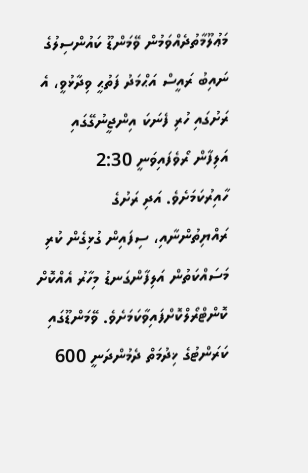މަޢުލޫމާތުދެއްވަމުން ވޭމަންޑޫ ކައުންސިލުގެ ނައިބު ރައީސް އަޙްމަދު ފަތުޙީ ވިދާޅުވީ، އެ ރަށުގައި ހުރި ފެނަކަ އިންޖީނުގޭގައި އަލިފާން ރޯވެފައިވަނީ 2:30 ހާއިރުކަމަށެވެ. އަދި ރަށުގެ ރައްޔިތުންނާއި، ސިފައިން ގުޅިގެން ކުރި މަސައްކަތުން އަލިފާންގަނޑު މިހާރު އެއްކޮށް ކޮންޓްރޯލްކޮށްފައިވާކަމަށެވެ. ވޭމަންޑޫގައި ކަރަންޓުގެ ޚިދުމަތް ދެމުންދަނީ 600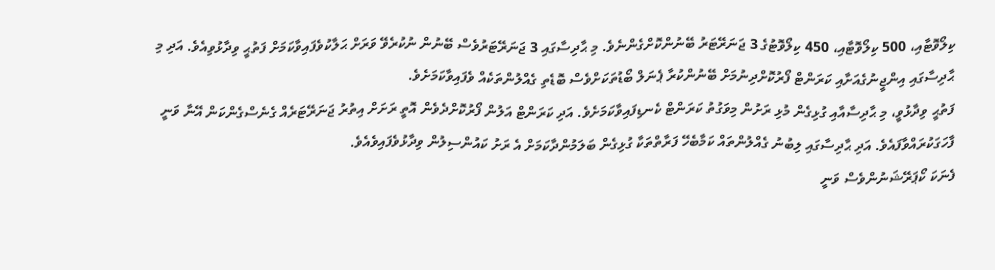ކިލޯވޮޓާއި، 500 ކިލޯވޮޓާއި، 450 ކިލޯވޮޓުގެ 3 ޖަނަރޭޓަރު ބޭނުންކޮށްގެންނެވެ. މި ޙާދިސާގައި 3 ޖަނަރޭޓަރުވެސް ބޭނުން ނުކުރެވޭ ވަރަށް ޙަލާކުވެފައިވާކަމަށް ފަތުޙީ ވިދާޅުވިއެވެ. އަދި މި ޙާދިސާގައި އިންޖީނުގެއަށާއި ކަރަންޓް ފޯރުކޮށްދިނުމަށް ބޭނުންކުރާ ޕެނަލް ބޯޑުތަކަށްވެސް ބޮޑެތި ގެއްލުންތަކެއް ވެފައިވާކަމަށެވެ.
ފަތުޙީ ވިދާޅުވީ، މި ޙާދިސާއާއި ގުޅިގެން މުޅި ރަށުން މިވަގުތު ކަރަންޓް ކެނޑިފައިވާކަމަށެވެ. އަދި ކަރަންޓް އަލުން ފޯރުކޮށްދެވެން އޮތީ ރަށަށް އިތުރު ޖަނަރޭޓަރެއް ގެނެސްގެންކަން އޭނާ ވަނީ ފާހަގަކުރައްވާފައެވެ. އަދި ޙާދިސާގައި ލިބުނު ގެއްލުންތައް ކަމާބެހޭ ފަރާތްތަކާ ގުޅިގެން ބަލަމުންދާކަމަށް އެ ރަށު ކައުންސިލުން ވިދާޅުވެފައިވެއެވެ.
ފެނަކަ ކޯޕަރޭޝަނުންވެސް ވަނީ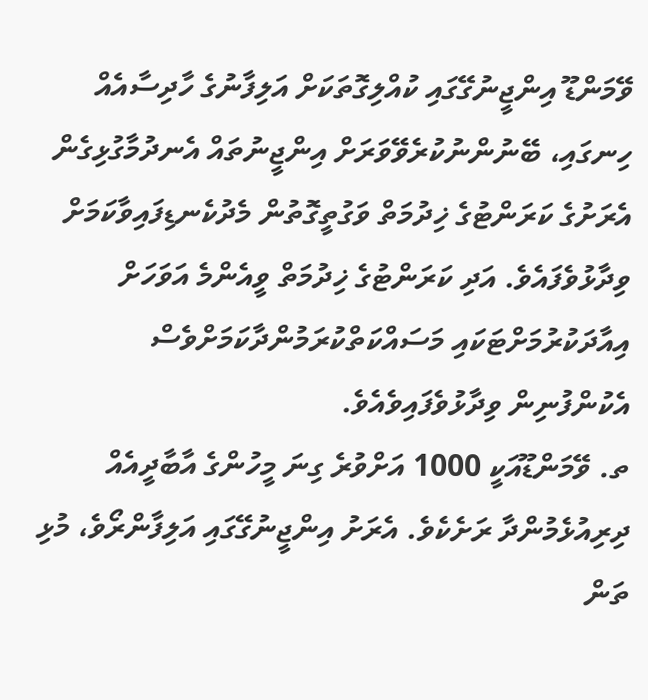ވޭމަންޑޫ އިންޖީނުގޭގައި ކުއްލިގޮތަކަށް އަލިފާނުގެ ހާދިސާއެއް ހިނގައި، ބޭނުންނުކުރެވޭވަރަށް އިންޖީނުތައް އެނދުމާގުޅިގެން އެރަށުގެ ކަރަންޓުގެ ޚިދުމަތް ވަގުތީގޮތުން މެދުކެނޑިފައިވާކަމަށް ވިދާޅުވެފައެވެ. އަދި ކަރަންޓުގެ ޚިދުމަތް ވީއެންމެ އަވަހަށް އިއާދަކުރުމަށްޓަކައި މަސައްކަތްކުރަމުންދާކަމަށްވެސް އެކުންފުނިން ވިދާޅުވެފައިވެއެވެ.
ތ. ވޭމަންޑޫއަކީ 1000 އަށްވުރެ ގިނަ މީހުންގެ އާބާދީއެއް ދިރިއުޅެމުންދާ ރަށެކެވެ. އެރަށު އިންޖީނުގޭގައި އަލިފާންރޯވެ، މުޅި ތަން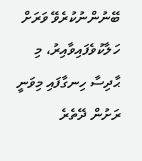ބޭނުންނުކުރެވޭ ވަރަށް ހަލާކުވެފައިވާއިރު، މި ޙާދިސާ ހިނގާފައި މިވަނީ ރަށުން ދޭތެރެ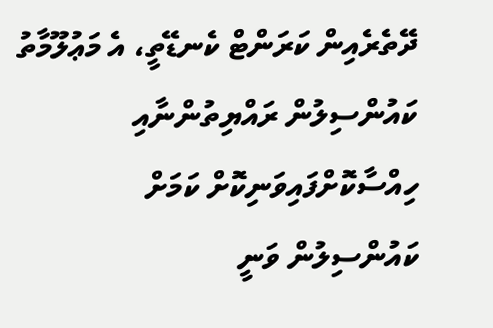ދޭތެރެއިން ކަރަންޓް ކެނޑޭތީ، އެ މަޢުލޫމާތު ކައުންސިލުން ރައްޔިތުންނާއި ހިއްސާކޮށްފައިވަނިކޮށް ކަމަށް ކައުންސިލުން ވަނީ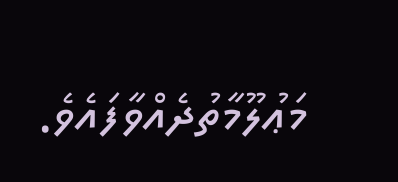މަޢުލޫމާތުދެއްވާފައެވެ.